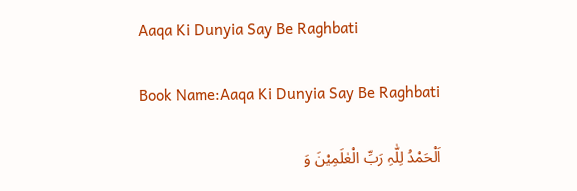Aaqa Ki Dunyia Say Be Raghbati

Book Name:Aaqa Ki Dunyia Say Be Raghbati

اَلْحَمْدُ لِلّٰہِ رَبِّ الْعٰلَمِیْنَ وَ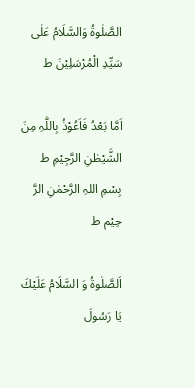الصَّلٰوۃُ وَالسَّلَامُ عَلٰی سَیِّدِ الْمُرْسَلِیْنَ ط

اَمَّا بَعْدُ فَاَعُوْذُ بِاللّٰہِ مِنَ الشَّیْطٰنِ الرَّجِیْمِ ط  بِسْمِ اللہِ الرَّحْمٰنِ الرَّ حِیْم ط

اَلصَّلٰوۃُ وَ السَّلَامُ عَلَیْكَ یَا رَسُولَ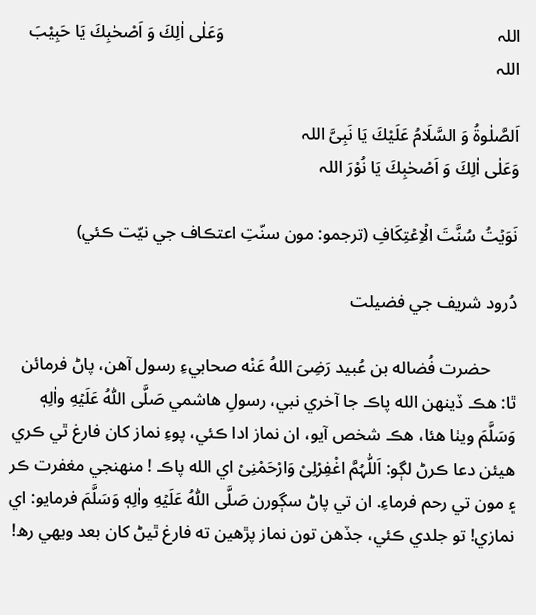اللہ                                                              وَعَلٰی اٰلِكَ وَ اَصْحٰبِكَ یَا حَبِیْبَ اللہ

اَلصَّلٰوۃُ وَ السَّلَامُ عَلَیْكَ یَا نَبِیَّ اللہ                                                                           وَعَلٰی اٰلِكَ وَ اَصْحٰبِكَ یَا نُوْرَ اللہ

نَوَيۡتُ سُنَّتَ الۡاِعۡتِكَافِ (ترجمو: مون سنّتِ اعتڪاف جي نيّت ڪئي)

دُرود شريف جي فضيلت

      حضرت فُضاله بن عُبيد رَضِىَ اللهُ عَنْه صحابيءِ رسول آهن، پاڻ فرمائن ٿا: هڪ ڏينهن الله پاڪ جا آخري نبي، رسولِ هاشمي صَلَّى اللّٰهُ عَلَيۡهِ واٰلِهٖ وَسَلَّمَ ويٺا هئا، هڪ شخص آيو، ان نماز ادا ڪئي، پوءِ نماز کان فارغ ٿي ڪري هيئن دعا ڪرڻ لڳو: اَللّٰہُمَّ اغْفِرْلِیْ وَارْحَمْنِیْ اي الله پاڪ ! منهنجي مغفرت ڪر ۽ مون تي رحم فرماءِ. ان تي پاڻ سڳورن صَلَّى اللّٰهُ عَلَيۡهِ واٰلِهٖ وَسَلَّمَ فرمايو: اي نمازي! تو جلدي ڪئي، جڏهن تون نماز پڙهين ته فارغ ٿيڻ کان بعد ويهي رھ!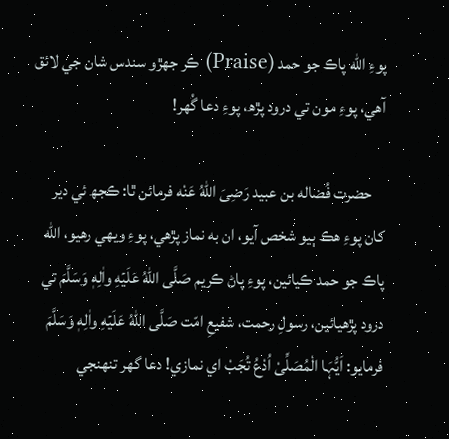پوءِ الله پاڪ جو حمد (Praise) ڪر جهڙو سندس شان جي لائق آهي، پوءِ مون تي درود پڙھ، پوءِ دعا گُهر!

    حضرت فُضاله بن عبيد رَضِىَ اللهُ عَنْه فرمائن ٿا: ڪجھ ئي دير کان پوءِ هڪ ٻيو شخص آيو، ان به نماز پڙهي، پوءِ ويهي رهيو، الله پاڪ جو حمد ڪيائين، پوءِ پاڻ ڪريم صَلَّى اللّٰهُ عَلَيۡهِ واٰلِهٖ وَسَلَّمَ تي درود پڙهيائين، رسولِ رحمت، شفيعِ امّت صَلَّى اللّٰهُ عَلَيۡهِ واٰلِهٖ وَسَلَّمَ فرمايو: اَیُّہَا الْمُصَلِّیْ اُدْعُ تُجَبْ اي نمازي! دعا گهر تنهنجي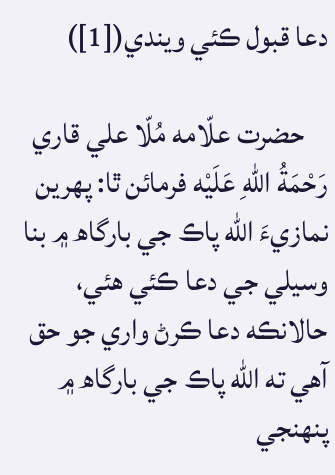دعا قبول ڪئي ويندي([1])

    حضرت علّامه مُلّا علي قاري رَحْمَةُ اللهِ عَلَيْه فرمائن ٿا: پهرين نمازيءَ الله پاڪ جي بارگاھ ۾ بنا وسيلي جي دعا ڪئي هئي، حالانڪه دعا ڪرڻ واري جو حق آهي ته الله پاڪ جي بارگاھ ۾ پنهنجي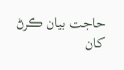حاجت بيان ڪرڻ کان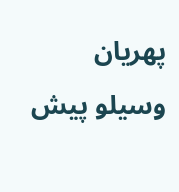پهريان وسيلو پيش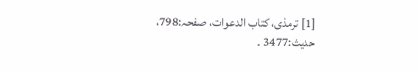[1] ترمذی، کتاب الدعوات، صفحہ:798، حدیث:3477 ۔